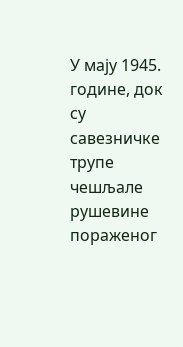У мају 1945. године, док су савезничке трупе чешљале рушевине пораженог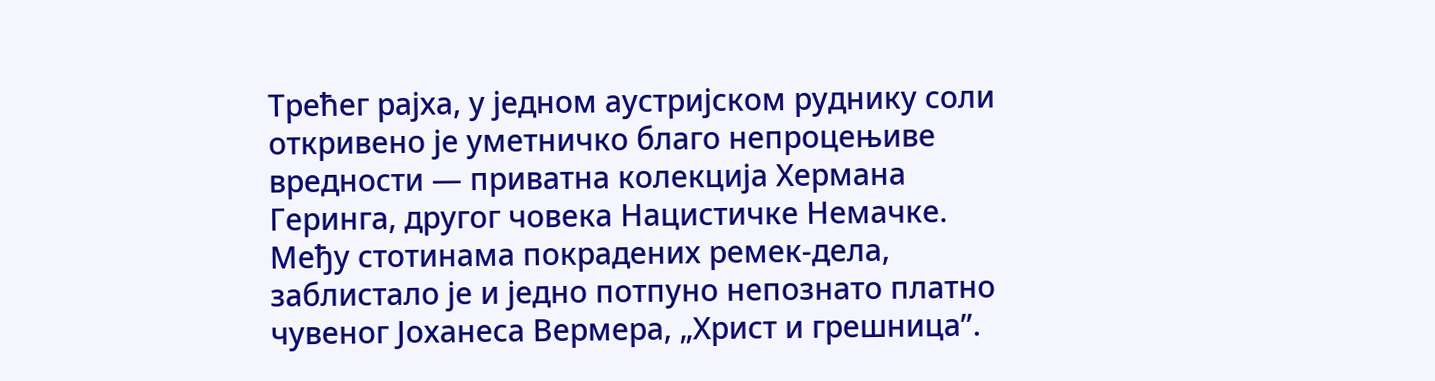Трећег рајха, у једном аустријском руднику соли откривено је уметничко благо непроцењиве вредности — приватна колекција Хермана Геринга, другог човека Нацистичке Немачке.
Међу стотинама покрадених ремек-дела, заблистало је и једно потпуно непознато платно чувеног Јоханеса Вермера, „Христ и грешница”.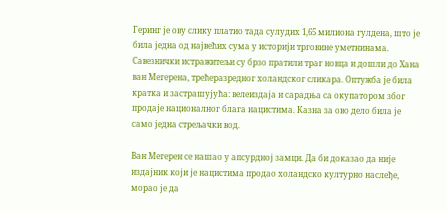Геринг је ову слику платио тада сулудих 1,65 милиона гулдена, што је била једна од највећих сума у историји трговине уметнинама. Савезнички истражитељи су брзо пратили траг новца и дошли до Хана ван Мегерена, трећеразредног холандског сликара. Оптужба је била кратка и застрашујућа: велеиздаја и сарадња са окупатором због продаје националног блага нацистима. Казна за ово дело била је само једна стрељачки вод.

Ван Мегерен се нашао у апсурдној замци. Да би доказао да није издајник који је нацистима продао холандско културно наслеђе, морао је да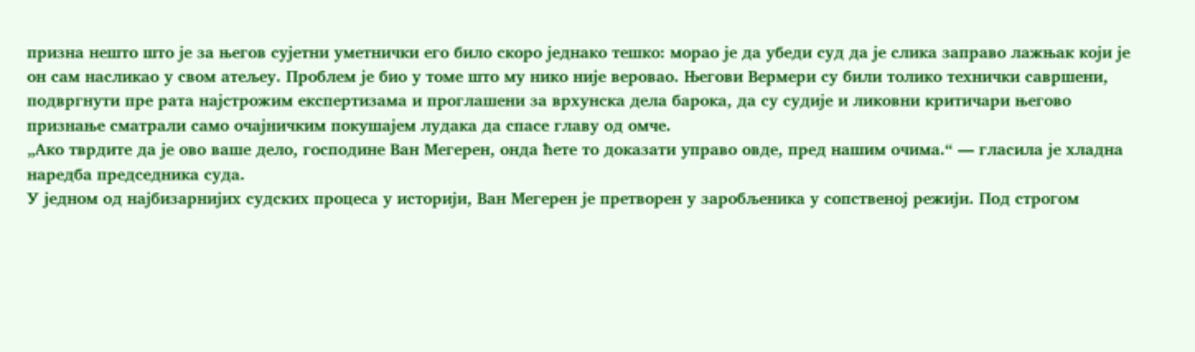призна нешто што је за његов сујетни уметнички его било скоро једнако тешко: морао је да убеди суд да је слика заправо лажњак који је он сам насликао у свом атељеу. Проблем је био у томе што му нико није веровао. Његови Вермери су били толико технички савршени, подвргнути пре рата најстрожим експертизама и проглашени за врхунска дела барока, да су судије и ликовни критичари његово признање сматрали само очајничким покушајем лудака да спасе главу од омче.
„Ако тврдите да је ово ваше дело, господине Ван Мегерен, онда ћете то доказати управо овде, пред нашим очима.“ — гласила је хладна наредба председника суда.
У једном од најбизарнијих судских процеса у историји, Ван Мегерен је претворен у заробљеника у сопственој режији. Под строгом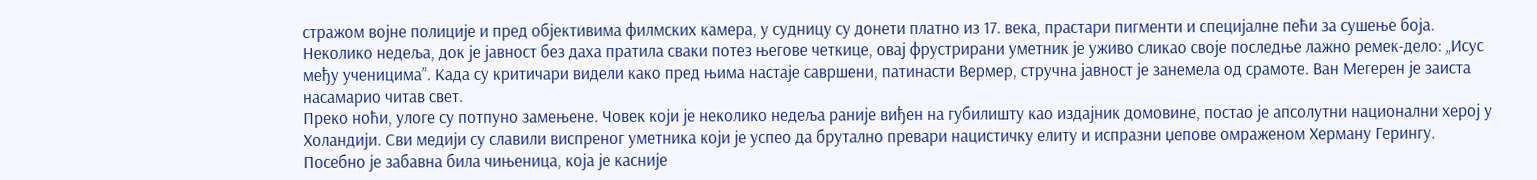стражом војне полиције и пред објективима филмских камера, у судницу су донети платно из 17. века, прастари пигменти и специјалне пећи за сушење боја. Неколико недеља, док је јавност без даха пратила сваки потез његове четкице, овај фрустрирани уметник је уживо сликао своје последње лажно ремек-дело: „Исус међу ученицима”. Када су критичари видели како пред њима настаје савршени, патинасти Вермер, стручна јавност је занемела од срамоте. Ван Мегерен је заиста насамарио читав свет.
Преко ноћи, улоге су потпуно замењене. Човек који је неколико недеља раније виђен на губилишту као издајник домовине, постао је апсолутни национални херој у Холандији. Сви медији су славили виспреног уметника који је успео да брутално превари нацистичку елиту и испразни џепове омраженом Херману Герингу. Посебно је забавна била чињеница, која је касније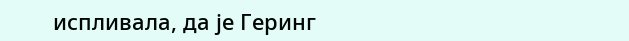испливала, да је Геринг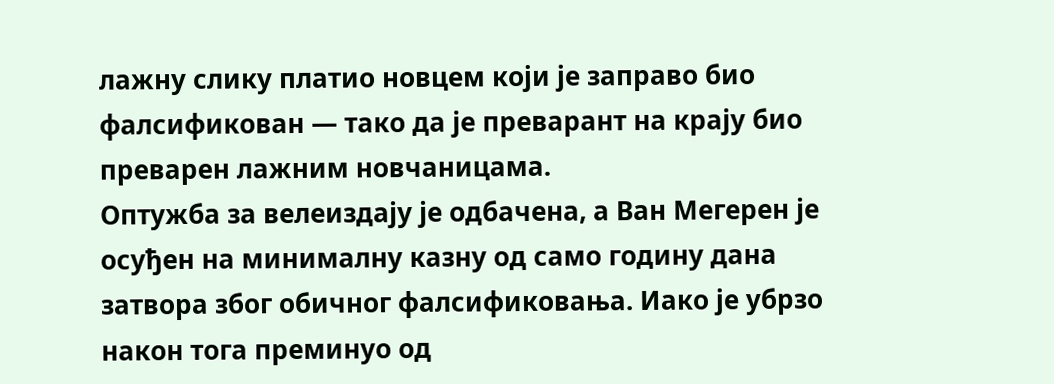лажну слику платио новцем који је заправо био фалсификован — тако да је преварант на крају био преварен лажним новчаницама.
Оптужба за велеиздају је одбачена, а Ван Мегерен је осуђен на минималну казну од само годину дана затвора због обичног фалсификовања. Иако је убрзо након тога преминуо од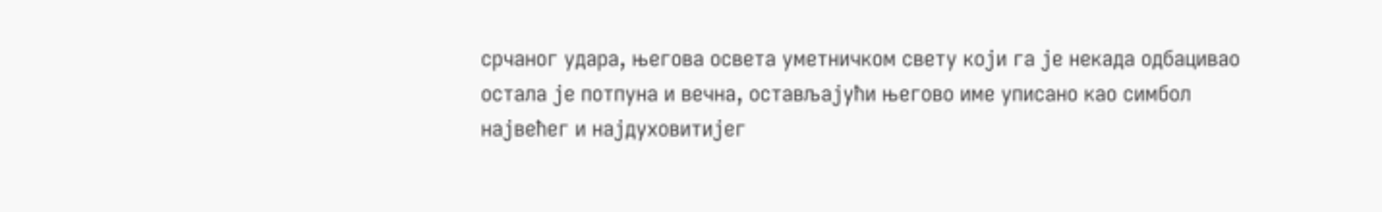срчаног удара, његова освета уметничком свету који га је некада одбацивао остала је потпуна и вечна, остављајући његово име уписано као симбол највећег и најдуховитијег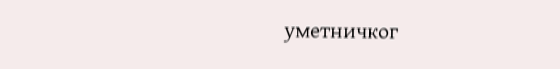уметничког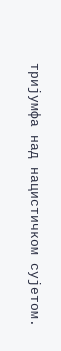тријумфа над нацистичком сујетом.